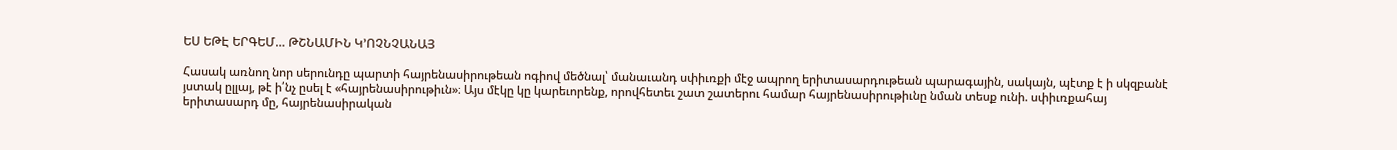ԵՍ ԵԹԷ ԵՐԳԵՄ… ԹՇՆԱՄԻՆ Կ՚ՈՉՆՉԱՆԱՅ

Հասակ առնող նոր սերունդը պարտի հայրենասիրութեան ոգիով մեծնալ՝ մանաւանդ սփիւռքի մէջ ապրող երիտասարդութեան պարագային, սակայն, պէտք է ի սկզբանէ յստակ ըլլայ, թէ ի՛նչ ըսել է «հայրենասիրութիւն»։ Այս մէկը կը կարեւորենք, որովհետեւ շատ շատերու համար հայրենասիրութիւնը նման տեսք ունի. սփիւռքահայ երիտասարդ մը, հայրենասիրական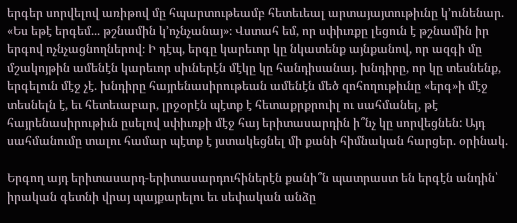երգեր սորվելով առիթով մը հպարտութեամբ հետեւեալ արտայայտութիւնը կ՚ունենար. «Ես եթէ երգեմ... թշնամին կ՚ոչնչանայ»։ Վստահ եմ, որ սփիւռքը լեցուն է թշնամին իր երգով ոչնչացնողներով։ Ի դէպ, երգը կարեւոր կը նկատենք այնքանով, որ ազգի մը մշակոյթին ամենէն կարեւոր սիւներէն մէկը կը հանդիսանայ. խնդիրը, որ կը տեսնենք, երգելուն մէջ չէ. խնդիրը հայրենասիրութեան ամենէն մեծ զոհողութիւնը «երգ»ի մէջ տեսնելն է, եւ հետեւաբար, լրջօրէն պէտք է հետաքրքրուիլ ու սահմանել, թէ հայրենասիրութիւն ըսելով սփիւռքի մէջ հայ երիտասարդին ի՞նչ կը սորվեցնեն: Այդ սահմանումը տալու համար պէտք է յստակեցնել մի քանի հիմնական հարցեր. օրինակ.

Երգող այդ երիտասարդ-երիտասարդուհիներէն քանի՞ն պատրաստ են երգէն անդին՝ իրական գետնի վրայ պայքարելու եւ սեփական անձը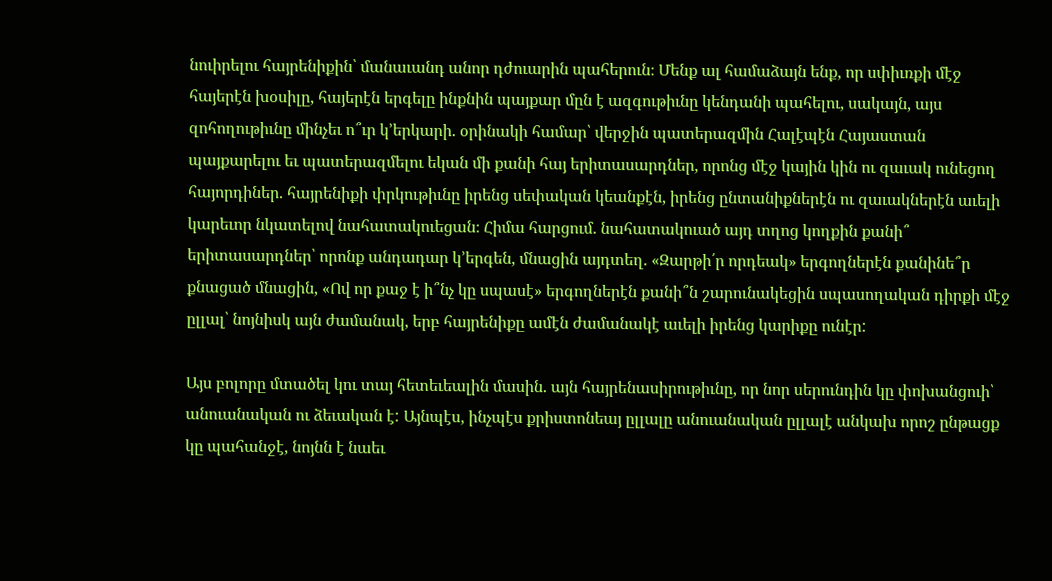նուիրելու հայրենիքին՝ մանաւանդ անոր դժուարին պահերուն։ Մենք ալ համաձայն ենք, որ սփիւռքի մէջ հայերէն խօսիլը, հայերէն երգելը ինքնին պայքար մըն է ազգութիւնը կենդանի պահելու, սակայն, այս զոհողութիւնը մինչեւ ո՞ւր կ՚երկարի. օրինակի համար՝ վերջին պատերազմին Հալէպէն Հայաստան պայքարելու եւ պատերազմելու եկան մի քանի հայ երիտասարդներ, որոնց մէջ կային կին ու զաւակ ունեցող հայորդիներ. հայրենիքի փրկութիւնը իրենց սեփական կեանքէն, իրենց ընտանիքներէն ու զաւակներէն աւելի կարեւոր նկատելով նահատակուեցան։ Հիմա հարցում. նահատակուած այդ տղոց կողքին քանի՞ երիտասարդներ՝ որոնք անդադար կ՚երգեն, մնացին այդտեղ. «Զարթի՛ր որդեակ» երգողներէն քանինե՞ր քնացած մնացին, «Ով որ քաջ է ի՞նչ կը սպասէ» երգողներէն քանի՞ն շարունակեցին սպասողական դիրքի մէջ ըլլալ՝ նոյնիսկ այն ժամանակ, երբ հայրենիքը ամէն ժամանակէ աւելի իրենց կարիքը ունէր:

Այս բոլորը մտածել կու տայ հետեւեալին մասին. այն հայրենասիրութիւնը, որ նոր սերունդին կը փոխանցուի՝ անուանական ու ձեւական է: Այնպէս, ինչպէս քրիստոնեայ ըլլալը անուանական ըլլալէ անկախ որոշ ընթացք կը պահանջէ, նոյնն է նաեւ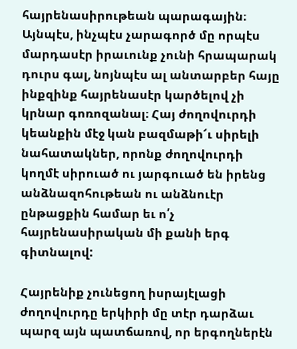հայրենասիրութեան պարագային։ Այնպէս, ինչպէս չարագործ մը որպէս մարդասէր իրաւունք չունի հրապարակ դուրս գալ, նոյնպէս ալ անտարբեր հայը ինքզինք հայրենասէր կարծելով չի կրնար գոռոզանալ։ Հայ ժողովուրդի կեանքին մէջ կան բազմաթի՜ւ սիրելի նահատակներ, որոնք ժողովուրդի կողմէ սիրուած ու յարգուած են իրենց անձնազոհութեան ու անձնուէր ընթացքին համար եւ ո՛չ հայրենասիրական մի քանի երգ գիտնալով:

Հայրենիք չունեցող իսրայէլացի ժողովուրդը երկիրի մը տէր դարձաւ պարզ այն պատճառով, որ երգողներէն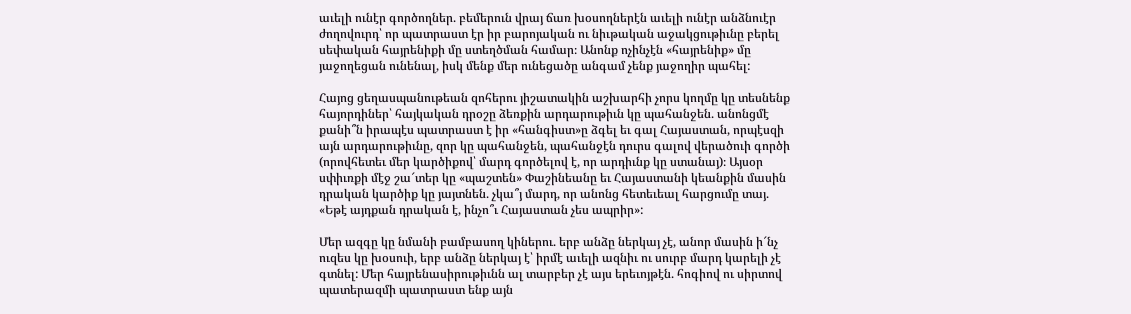աւելի ունէր գործողներ. բեմերուն վրայ ճառ խօսողներէն աւելի ունէր անձնուէր ժողովուրդ՝ որ պատրաստ էր իր բարոյական ու նիւթական աջակցութիւնը բերել սեփական հայրենիքի մը ստեղծման համար։ Անոնք ոչինչէն «հայրենիք» մը յաջողեցան ունենալ, իսկ մենք մեր ունեցածը անգամ չենք յաջողիր պահել:

Հայոց ցեղասպանութեան զոհերու յիշատակին աշխարհի չորս կողմը կը տեսնենք հայորդիներ՝ հայկական դրօշը ձեռքին արդարութիւն կը պահանջեն. անոնցմէ քանի՞ն իրապէս պատրաստ է իր «հանգիստ»ը ձգել եւ գալ Հայաստան, որպէսզի այն արդարութիւնը, զոր կը պահանջեն, պահանջէն դուրս գալով վերածուի գործի (որովհետեւ մեր կարծիքով՝ մարդ գործելով է, որ արդիւնք կը ստանայ)։ Այսօր սփիւռքի մէջ շա՜տեր կը «պաշտեն» Փաշինեանը եւ Հայաստանի կեանքին մասին դրական կարծիք կը յայտնեն. չկա՞յ մարդ, որ անոնց հետեւեալ հարցումը տայ. «Եթէ այդքան դրական է, ինչո՞ւ Հայաստան չես ապրիր»:

Մեր ազգը կը նմանի բամբասող կիներու. երբ անձը ներկայ չէ, անոր մասին ի՜նչ ուզես կը խօսուի, երբ անձը ներկայ է՝ իրմէ աւելի ազնիւ ու սուրբ մարդ կարելի չէ գտնել: Մեր հայրենասիրութիւնն ալ տարբեր չէ այս երեւոյթէն. հոգիով ու սիրտով պատերազմի պատրաստ ենք այն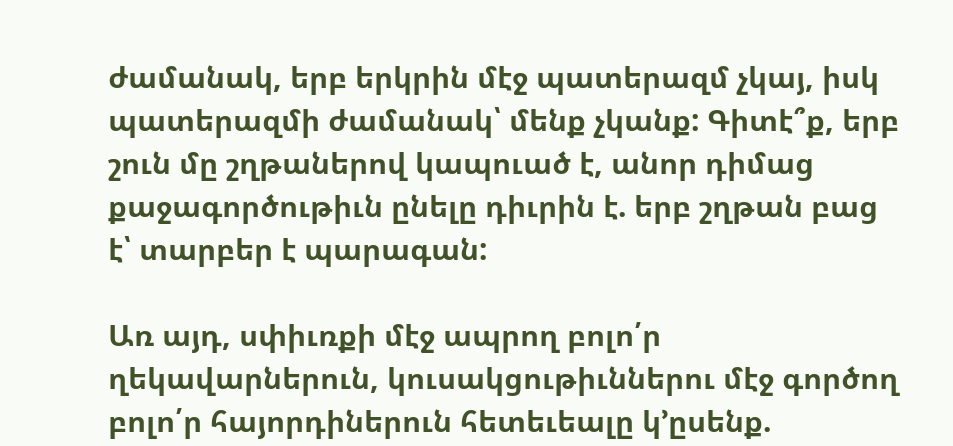ժամանակ, երբ երկրին մէջ պատերազմ չկայ, իսկ պատերազմի ժամանակ՝ մենք չկանք: Գիտէ՞ք, երբ շուն մը շղթաներով կապուած է, անոր դիմաց քաջագործութիւն ընելը դիւրին է. երբ շղթան բաց է՝ տարբեր է պարագան:

Առ այդ, սփիւռքի մէջ ապրող բոլո՛ր ղեկավարներուն, կուսակցութիւններու մէջ գործող բոլո՛ր հայորդիներուն հետեւեալը կ՚ըսենք.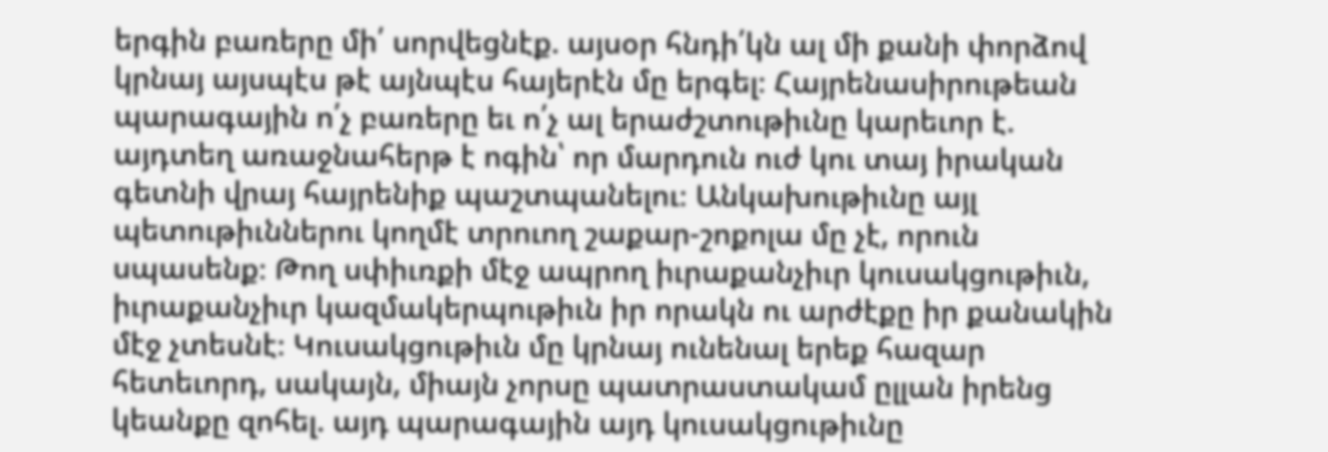երգին բառերը մի՛ սորվեցնէք. այսօր հնդի՛կն ալ մի քանի փորձով կրնայ այսպէս թէ այնպէս հայերէն մը երգել։ Հայրենասիրութեան պարագային ո՛չ բառերը եւ ո՛չ ալ երաժշտութիւնը կարեւոր է. այդտեղ առաջնահերթ է ոգին՝ որ մարդուն ուժ կու տայ իրական գետնի վրայ հայրենիք պաշտպանելու։ Անկախութիւնը այլ պետութիւններու կողմէ տրուող շաքար-շոքոլա մը չէ, որուն սպասենք։ Թող սփիւռքի մէջ ապրող իւրաքանչիւր կուսակցութիւն, իւրաքանչիւր կազմակերպութիւն իր որակն ու արժէքը իր քանակին մէջ չտեսնէ։ Կուսակցութիւն մը կրնայ ունենալ երեք հազար հետեւորդ, սակայն, միայն չորսը պատրաստակամ ըլլան իրենց կեանքը զոհել. այդ պարագային այդ կուսակցութիւնը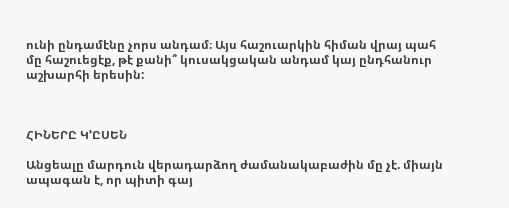ունի ընդամէնը չորս անդամ։ Այս հաշուարկին հիման վրայ պահ մը հաշուեցէք, թէ քանի՞ կուսակցական անդամ կայ ընդհանուր աշխարհի երեսին:



ՀԻՆԵՐԸ Կ՚ԸՍԵՆ

Անցեալը մարդուն վերադարձող ժամանակաբաժին մը չէ. միայն ապագան է, որ պիտի գայ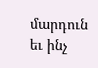մարդուն եւ ինչ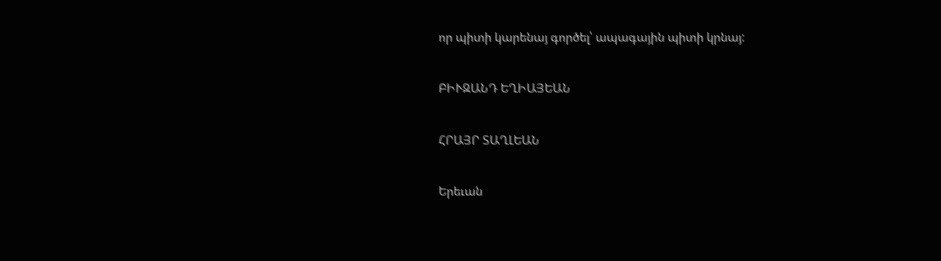որ պիտի կարենայ գործել՝ ապագային պիտի կրնայ:

ԲԻՒԶԱՆԴ ԵՂԻԱՅԵԱՆ

ՀՐԱՅՐ ՏԱՂԼԵԱՆ

Երեւան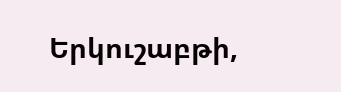Երկուշաբթի,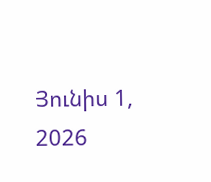Յունիս 1, 2026